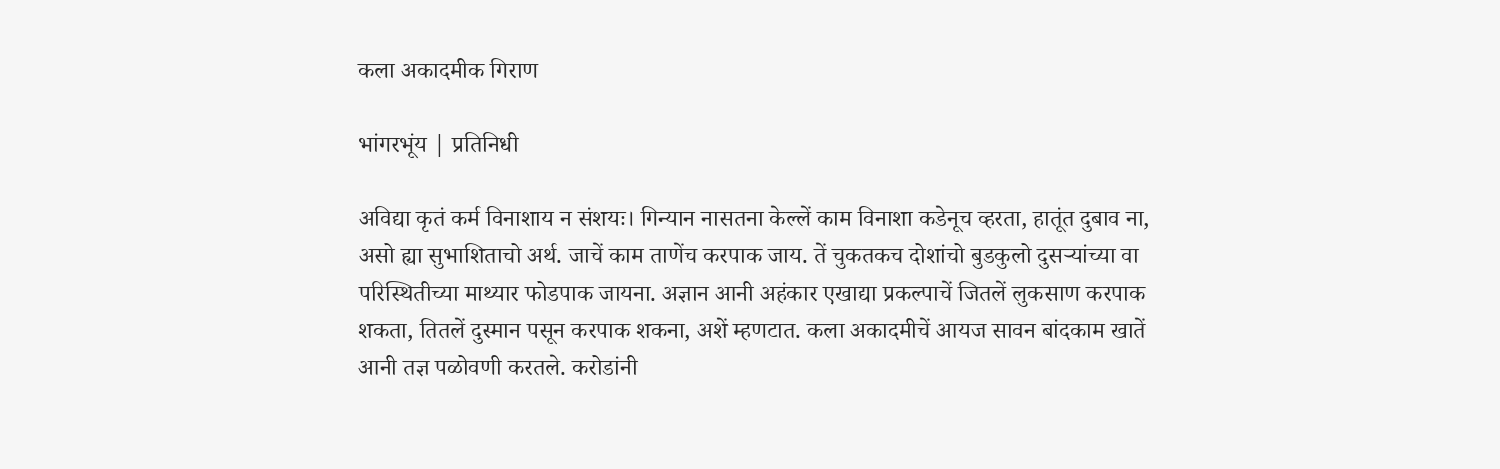कला अकादमीक गिराण

भांगरभूंय | प्रतिनिधी

अविद्या कृतं कर्म विनाशाय न संशयः। गिन्यान नासतना केल्लें काम विनाशा कडेनूच व्हरता, हातूंत दुबाव ना, असो ह्या सुभाशिताचो अर्थ. जाचें काम ताणेंच करपाक जाय. तें चुकतकच दोशांचो बुडकुलो दुसऱ्यांच्या वा परिस्थितीच्या माथ्यार फोडपाक जायना. अज्ञान आनी अहंकार एखाद्या प्रकल्पाचें जितलें लुकसाण करपाक शकता, तितलें दुस्मान पसून करपाक शकना, अशें म्हणटात. कला अकादमीचें आयज सावन बांदकाम खातें आनी तज्ञ पळोवणी करतले. करोडांनी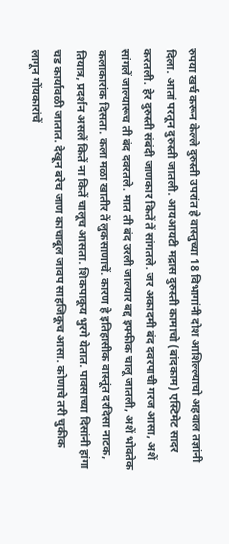रुपया खर्च करून केल्ले दुरुस्ती उपरांत हे वास्तुच्या 18 विभागांनी दोश आशिल्ल्याचो अहवाल तज्ञांनी दिला. आतां परतून दुरुस्ती जातली. आयआयटी मद्रास दुरुस्ती कामाचो (बांदकाम) एस्टिमेट सादर करतली. हेर दुरुस्ती संबंदी जाणकार कितें तें सांगतले. जर अकादमी बंद दवरपाची गरज आसा, अशें सांगलें जाल्यारूच ती बंद दवरतले. मात ती बंद उरली जाल्यार बद्द इफ्फीक चालू जातली, अशें भोवतेक कलाकारांक दिसता. कला मळा खातीर तें लुकसाणाचें. कारण हे इतिहासीक वास्तूंत दरदिसा नाटक, तियात्र, प्रदर्शन असलें कितें ना कितें चालूच आसता. शिकपाकूय भुरगे येतात. पावसाच्या दिसांनी हांगा चड कार्यावळी जातात. देखून बरेच जाण काचाबूल जावप साहजिकूच आसा. कोणाचे तरी चुकीक लागून गोंयकारांचें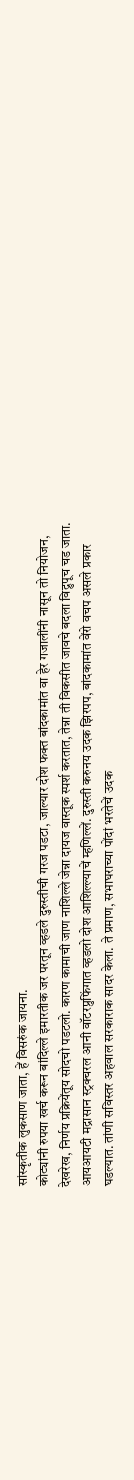सांस्कृतीक लुकसाण जाता, हें विसरुंक जायना.
कोट्यांनी रुपया खर्च करून बांदिल्ले इमारतीक जर परतून व्हडले दुरुस्तीची गरज पडटा, जाल्यार दोश फक्त बांदकामांत वा हेर गजालींनी नासून तो नियोजन, देखरेख, निर्णय प्रक्रियेंतूय सोदचो पडटलो. कारण कामाची जाण नाशिल्ले जेन्ना दायज वास्तूक स्पर्श करतात, तेन्ना ती विकसीत जावचे बदला विद्रुपूच चड जाता. आयआयटी मद्रासान स्ट्रक्चरल आनी वॉटरप्रुफिंगात व्हडलो दोश आशिल्ल्याचें म्हणिल्लें. दुरुस्ती करुनय उदक झिरपप, बांदकामांत वेंरो वचप असले प्रकार घडल्यात. तांणी सविस्तर अहवाल सरकाराक सादर केला. ते प्रमाण, सभाघराच्या पोंदां भरतेचें उदक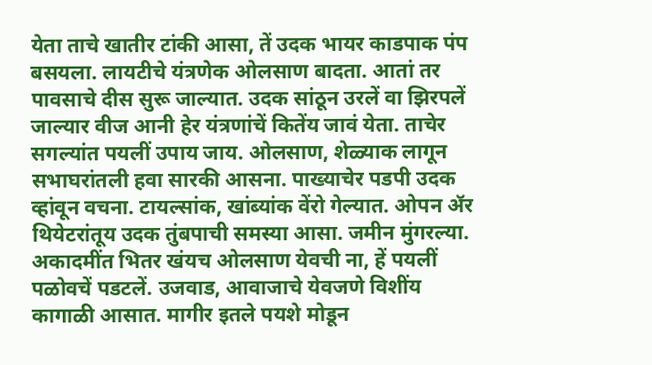येता ताचे खातीर टांकी आसा, तें उदक भायर काडपाक पंप बसयला. लायटीचे यंत्रणेक ओलसाण बादता. आतां तर पावसाचे दीस सुरू जाल्यात. उदक सांठून उरलें वा झिरपलें जाल्यार वीज आनी हेर यंत्रणांचें कितेंय जावं येता. ताचेर सगल्यांत पयलीं उपाय जाय. ओलसाण, शेळ्याक लागून सभाघरांतली हवा सारकी आसना. पाख्याचेर पडपी उदक व्हांवून वचना. टायल्सांक, खांब्यांक वेंरो गेल्यात. ओपन ॲर थियेटरांतूय उदक तुंबपाची समस्या आसा. जमीन मुंगरल्या. अकादमींत भितर खंयच ओलसाण येवची ना, हें पयलीं पळोवचें पडटलें. उजवाड, आवाजाचे येवजणे विशींय कागाळी आसात. मागीर इतले पयशे मोडून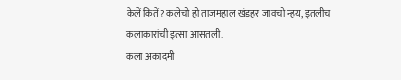केलें कितें? कलेचो हो ताजमहाल खंडहर जावचो न्हय, इतलीच कलाकारांची इत्सा आसतली.
कला अकादमी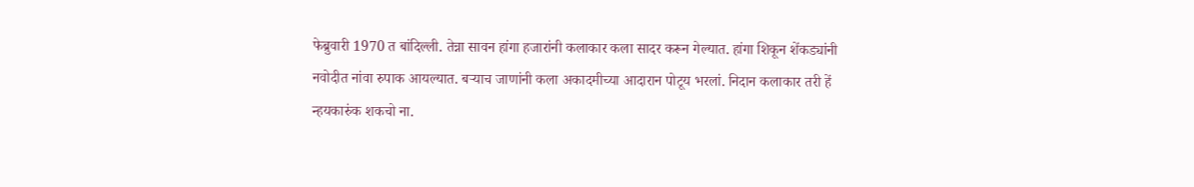फेब्रुवारी 1970 त बांदिल्ली. तेन्ना सावन हांगा हजारांनी कलाकार कला सादर करून गेल्यात. हांगा शिकून शेंकड्यांनी नवोदीत नांवा रुपाक आयल्यात. बऱ्याच जाणांनी कला अकादमीच्या आदारान पोटूय भरलां. निदान कलाकार तरी हें न्हयकारुंक शकचो ना.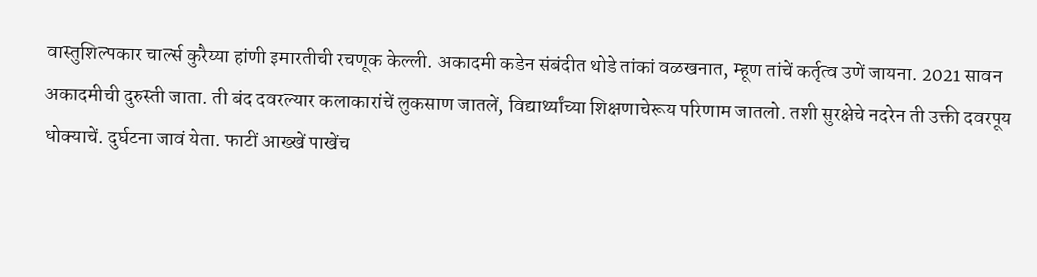वास्तुशिल्पकार चार्ल्स कुरैय्या हांणी इमारतीची रचणूक केल्ली. अकादमी कडेन संबंदीत थोडे तांकां वळखनात, म्हूण तांचें कर्तृत्व उणें जायना. 2021 सावन अकादमीची दुरुस्ती जाता. ती बंद दवरल्यार कलाकारांचें लुकसाण जातलें, विद्यार्थ्यांच्या शिक्षणाचेरूय परिणाम जातलो. तशी सुरक्षेचे नदरेन ती उक्ती दवरपूय धोक्याचें. दुर्घटना जावं येता. फाटीं आख्खें पाखेंच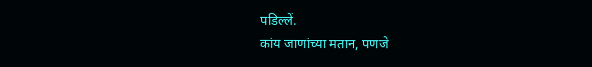पडिल्लें.
कांय जाणांच्या मतान, पणजे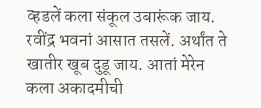व्हडलें कला संकूल उबारूंक जाय. रवींद्र भवनां आसात तसलें. अर्थांत ते खातीर खूब दुडू जाय. आतां मेरेन कला अकादमीची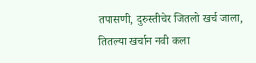तपासणी, दुरुस्तीचेर जितलो खर्च जाला, तितल्या खर्चान नवी कला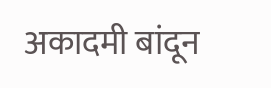अकादमी बांदून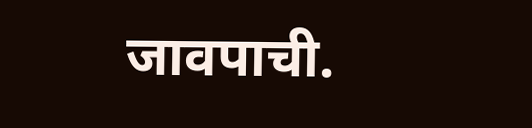जावपाची.